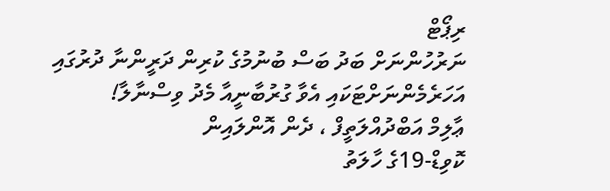ރިޕޯޓް
ނަރުހުންނަށް ބަދު ބަސް ބުނުމުގެ ކުރިން ދަރީންނާ ދުރުގައި އަހަރެމެންނަށްޓަކައި އެވާ ގުރުބާނީއާ މެދު ވިސްނާލާ!
ޢާލިމް އަބްދުއްލަތީފް ، ދެން އޮންލައިން
ކޮވިޑް-19ގެ ހާލަތު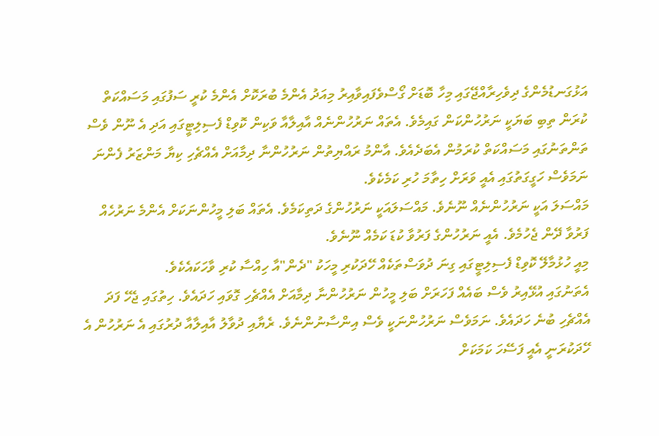އަޅުގަނޑުމެންގެ ދިވެހިރާއްޖޭގައި މިހާ ބޮޑަށް ގޯސްވެފައިވާއިރު މިއަދު އެންމެ ބުރަކޮށް އެންމެ ކުރީ ސަފުގައި މަސައްކަތް ކުރަން ތިބި ބަޔަކީ ނަރުހުންކަން ގައިމެވެ. އެތައް ނަރުހުންނެއް އާއިލާއާ ވަކިން ކޮވިޑް ފެސިލިޓީގައި އަދި އެ ނޫން ވެސް ތަންތަނުގައި މަސައްކަތް ކުރަމުން އެބަދެއެވެ. އާންމު ރައްޔިތުން ނަރުހުންނާ ދިމާއަށް އެއްޗެހި ކިޔާ މަންޒަރު ފެންނަ ނަމަވެސް ހަގީގަތުގައި އެއީ ވަރަށް ހިތާމަ ހުރި ކަމެކެވެ.
މައްސަލަ އަކީ ނަރުހުންނެއް ނޫނެވެ. މައްސަލައަކީ ނަރުހުންގެ ދަތިކަމެވެ. އެތައް ބަލި މީހުންނަކަށް އެންމެ ނަރުހެއް ފަރުވާ ދޭން ޖެހުމެވެ. އެއީ ނަރުހުންގެ ފަރުވާ ކުޑަ ކަމެއް ނޫނެވެ.
މިއީ ހުޅުމާލޭ ކޮވިޑް ފެސިލިޓީގައި ގިނަ ދުވަސްތަކެއް ހޭދަކުރި މީހަކު "ދެން"އާ ހިއްސާ ކުރި ވާހަކައެކެވެ.
އެތަނުގައި އުޅޭއިރު ވެސް ބައެއް ފަހަރަށް ބަލި މީހުން ނަރުހުންނާ ދިމާއަށް އެއްޗެހި ގޮވައި ހަދައެވެ. ހިތުގައި ޖެހޭ ފަދަ އެއްޗެހި ބުނެ ހަދައެވެ. ނަމަވެސް ނަރުހުންނަކީ ވެސް އިންސާނުންނެވެ. ރެޔާއި ދުވާލު އާއިލާއާ ދުރުގައި އެ ނަރުހުން އެ ހޭދަކުރަނީ އެއީ ފަސޭހަ ކަމަކަށް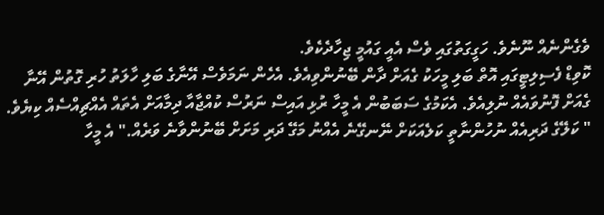ވެގެންނެއް ނޫނެވެ. ހަގީގަތުގައި ވެސް އެއީ ގައުމީ ޖިހާދެކެވެ.
ކޮވިޑް ފެސިލިޓީގައި އޮތް ބަލި މީހަކު ގެއަށް ދާން ބޭނުންވިއެވެ. އެހެން ނަމަވެސް އޭނާގެ ބަލި ހާލަތު ހުރި ގޮތުން އޭނާ ގެއަށް ފޮނުވައެއް ނުލިއެވެ. އެކަމުގެ ސަބަބުން އެ މީހާ ރުޅި އައިސް ނަރުސް ކުއްޖާއާ ދިމާއަށް އެތައް އެއްޗިއްސެއް ކިޔެވެ.
" ކަލޭގެ ދަރިއެއް ނުހުންނާތީ ކަލެއަކަށް ނޭނގޭނެ އެއްނު މަގޭ ދަރި މަށަށް ބޭނުންވާނެ ވަރެއް." އެ މީހާ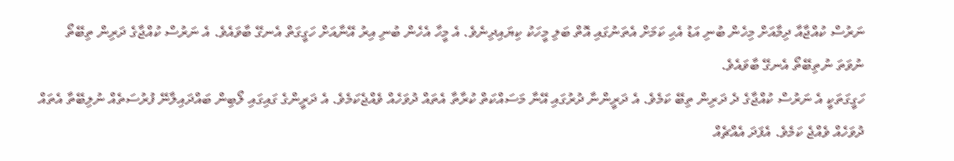ނަރުސް ކުއްޖާއާ ދިމާއަށް މިހެން ބުނި އަޑު އެހި ކަމަށް އެތަނުގައި އޮތް ބަލި މީހަކު ކިޔައިދިނެވެ. އެ މީހާ އެހެން ބުނި އިރު އޭނާއަށް ހަގީގަތް އެނގޭ ބާވައެވެ. އެ ނަރުސް ކުއްޖާގެ ދަރިން ތިބޭތޯ ނުވަތަ ނުތިބޭތޯ އެނގޭ ބާވައެވެ.
ހަގީގަތަކީ އެ ނަރުސް ކުއްޖާގެ ދެ ދަރިން ތިބޭ ކަމެވެ. އެ ދަރީންނާ ދުރުގައި އޭނާ މަސައްކަތް ކުރާތާ އެތައް ދުވަހެއް ވެއްޖެކަމެވެ. އެ ދަރީންގެ ގައިގައި ލޯބިން ބައްދައިލާނޭ ފުރުސަތެއް ނުލިބޭތާ އެތައް ދުވަހެއް ވެއްޖެ ކަމެވެ. އެފަދަ އެއްޗެއް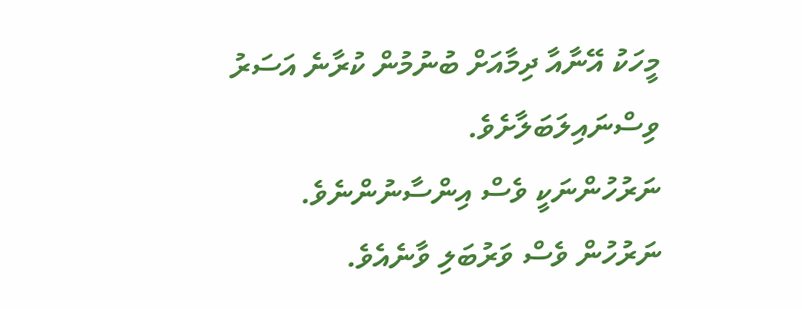މީހަކު އޭނާއާ ދިމާއަށް ބުނުމުން ކުރާނެ އަސަރު ވިސްނައިލަބަލާށެވެ.
ނަރުހުންނަކީ ވެސް އިންސާނުންނެވެ. ނަރުހުން ވެސް ވަރުބަލި ވާނެއެވެ.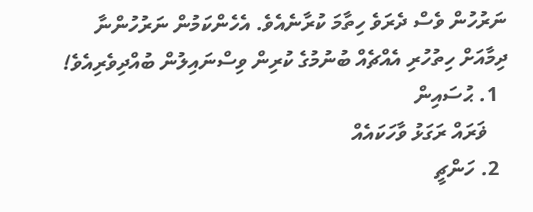ނަރުހުން ވެސް ދެރަވެ ހިތާމަ ކުރާނެއެވެ. އެހެންކަމުން ނަރުހުންނާ ދިމާއަށް ހިތުހުރި އެއްޗެއް ބުނުމުގެ ކުރިން ވިސްނައިލުން ބުއްދިވެރިއެވެ!
  1. ޙުސައިން
    ޥަރައް ރަގަޅު ވާހަކައެއް
  2. ހަންޗީ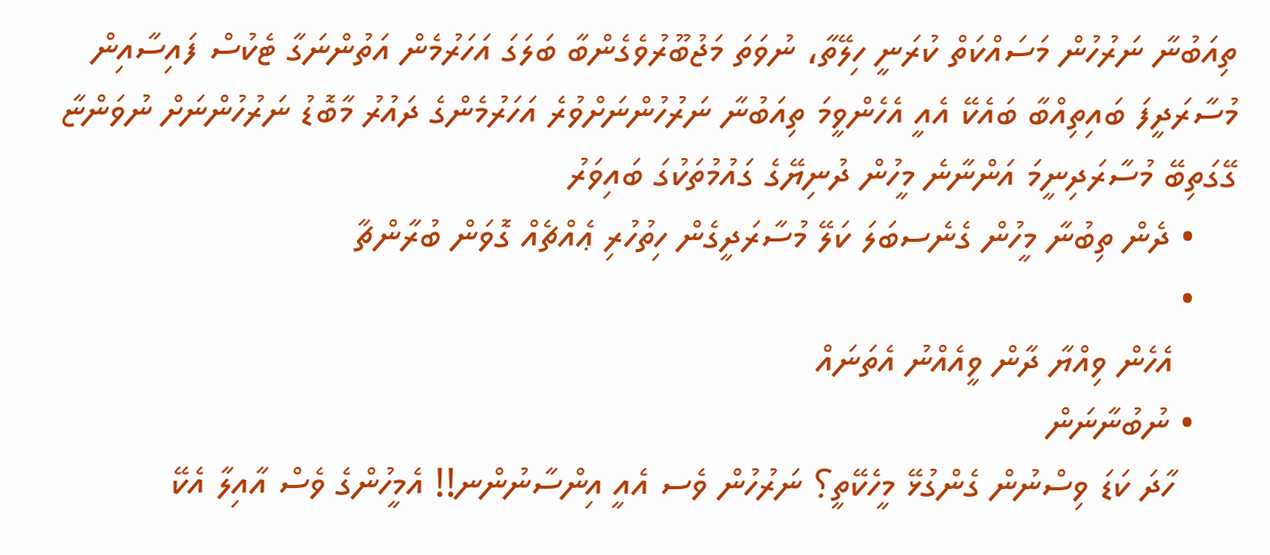ތިއަބުނާ ނަރުހުން މަސައްކަތް ކުރަނީ ހިލޭތާ، ނުވަތަ މަޖުބޫރުވެގެންބާ ބަލަގަ އަހަރުމެން އަތުންނަގާ ޓެކުސް ފައިސާއިން މުސާރަދީފަ ބައިތިއްބާ ބައެކޭ އެއީ އެހެންވީމަ ތިއަބުނާ ނަރުހުންނަށްވުރެ އަހަރުމެންގެ ދައުރު މާބޮޑު ނަރުހުންނަށް ނުވަންޏާ ގޭގަތިބޭ މުސާރަދިނީމަ އަންނާނެ މީހުން ދުނިޔޭގެ ގައުމުތަކުގަ ބައިވަރު
    • ދެން ތިބުނާ މީހުން ގެނެސބަލަ ކަލޭ މުސާރަދީގެން ހިތުހުރި ޢެއްޗެއް ގޮވަން ބުރާންޗާ
    •
      އެހެން ވިއްޔާ ދާން ވީއެއްނު އެތަނައް
    • ނުބުނާނަން
      ހާދަ ކަޑަ ވިސްނުން ގެންގުޅޭ މީހެކޭތީ؟ ނަރުހުން ވެސ އެއީ އިންސާނުންނ!! އެމީހުންގެ ވެސް އާއިލާ އެކޭ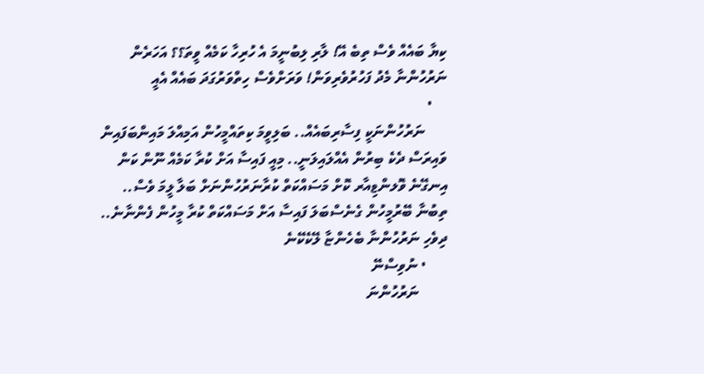ކިޔާ ބައެއް ވެސް ތިބެ އޭ! ލާރި ލިބުނީމަ އެ ހުރިހާ ކަމެއް ވީތަ؟؟ އަހަރެން ނަރުހުންނާ މެދު ފަހުރުވެރިވަން! ވަރަށްވެސް ހިތްވަރުގަދަ ބައެއް އެއީ
    •
      ނަރުހުންނަކީ ފިސާރިބައެއް.. ބަލިވީމަ ކިތައްމީހުން އަމިއްލަ މައިންބަފައިން ވައިރަސް ދެކެ ބިރުން އެއްލައިލަނީ.. މިއީ ފައިސާ އަށް ކުރާ ކަމެއް ނޫން ކަން އިނގޭނެ ވޮލންޱިއާރ ކޮށް މަސައްކަތް ކުރާނަރުހުންނަށް ބަލާ ލީމަ ވެސް.. ތިބުނާ ބޭރުމީހުން ގެނެސްބަލަ ފައިސާ އަށް މަސައްކަތް ކުރާ މީހުން ފެންނާނެ.. ދިވެހި ނަރުހުންނާ ބެހެންޏާ ލޭކެކޭނެ
      • ނުވިސްނޭ
        ނަރުހުންނަ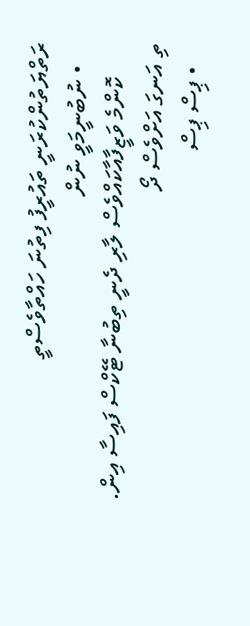ރަތްޔަތުންކުރަނީ ތައުރީފު ފިތުނަ ހައްތާވެސްތީ
    • ނުބުނީމަވީ ނުން
      ކޮންމެ ވަޒީފާއާކައްވެސް ލާރި ދެނީ ތިބުނާ ޓޭކްސް ފައިސާ އިން. ތި އަނގަ އަށްވެސް ދޯ
    • ޕިސް ޕިސް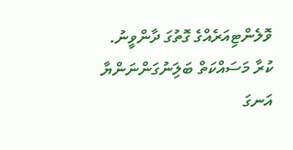ވޮލެންޓިއަރެއްގެ ގޮތުގަ ދާންވީނު. ކުރާ މަސައްކަތް ބަލަިނުގަންނަންޔާ އަނގަ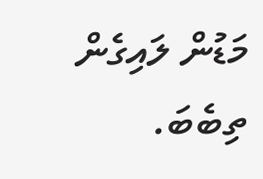މަޑުން ލައިގެން ތިބެބަ.